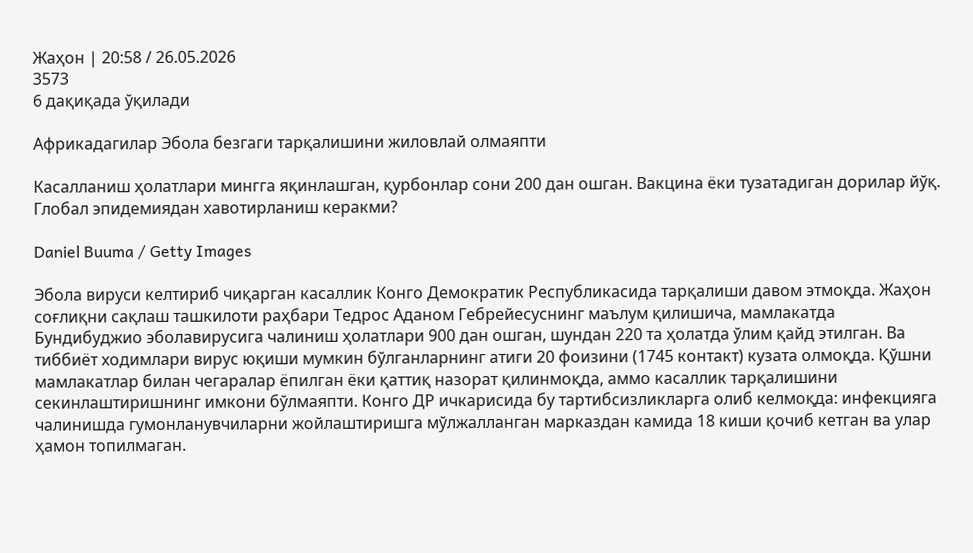Жаҳон | 20:58 / 26.05.2026
3573
6 дақиқада ўқилади

Африкадагилар Эбола безгаги тарқалишини жиловлай олмаяпти

Касалланиш ҳолатлари мингга яқинлашган, қурбонлар сони 200 дан ошган. Вакцина ёки тузатадиган дорилар йўқ. Глобал эпидемиядан хавотирланиш керакми?

Daniel Buuma / Getty Images

Эбола вируси келтириб чиқарган касаллик Конго Демократик Республикасида тарқалиши давом этмоқда. Жаҳон соғлиқни сақлаш ташкилоти раҳбари Тедрос Аданом Гебрейесуснинг маълум қилишича, мамлакатда Бундибуджио эболавирусига чалиниш ҳолатлари 900 дан ошган, шундан 220 та ҳолатда ўлим қайд этилган. Ва тиббиёт ходимлари вирус юқиши мумкин бўлганларнинг атиги 20 фоизини (1745 контакт) кузата олмоқда. Қўшни мамлакатлар билан чегаралар ёпилган ёки қаттиқ назорат қилинмоқда, аммо касаллик тарқалишини секинлаштиришнинг имкони бўлмаяпти. Конго ДР ичкарисида бу тартибсизликларга олиб келмоқда: инфекцияга чалинишда гумонланувчиларни жойлаштиришга мўлжалланган марказдан камида 18 киши қочиб кетган ва улар ҳамон топилмаган.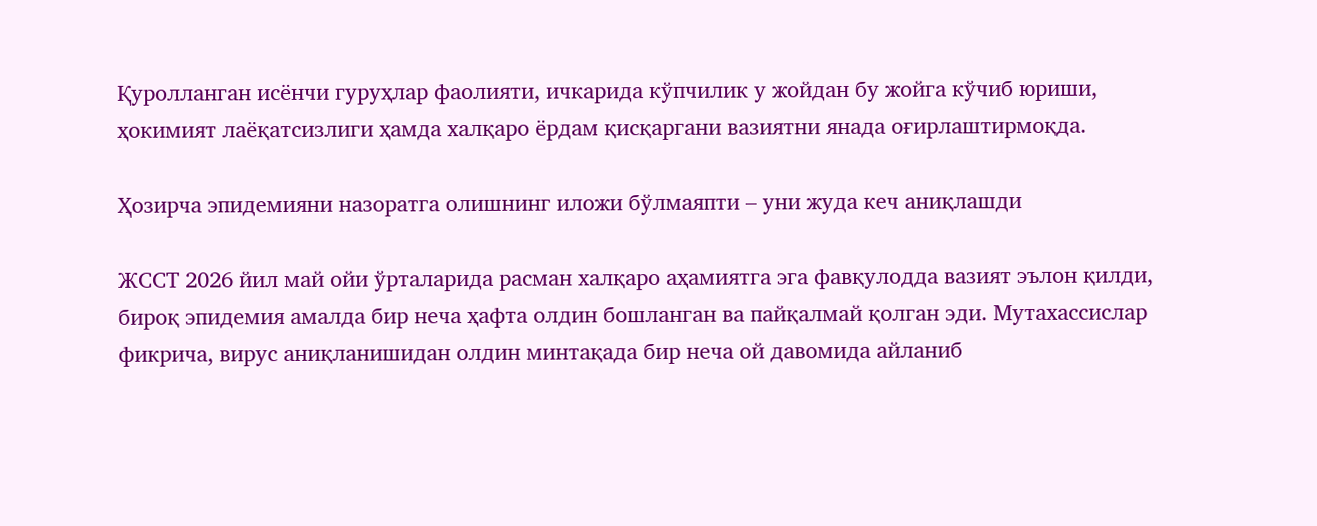Қуролланган исёнчи гуруҳлар фаолияти, ичкарида кўпчилик у жойдан бу жойга кўчиб юриши, ҳокимият лаёқатсизлиги ҳамда халқаро ёрдам қисқаргани вазиятни янада оғирлаштирмоқда.

Ҳозирча эпидемияни назоратга олишнинг иложи бўлмаяпти – уни жуда кеч аниқлашди

ЖССТ 2026 йил май ойи ўрталарида расман халқаро аҳамиятга эга фавқулодда вазият эълон қилди, бироқ эпидемия амалда бир неча ҳафта олдин бошланган ва пайқалмай қолган эди. Мутахассислар фикрича, вирус аниқланишидан олдин минтақада бир неча ой давомида айланиб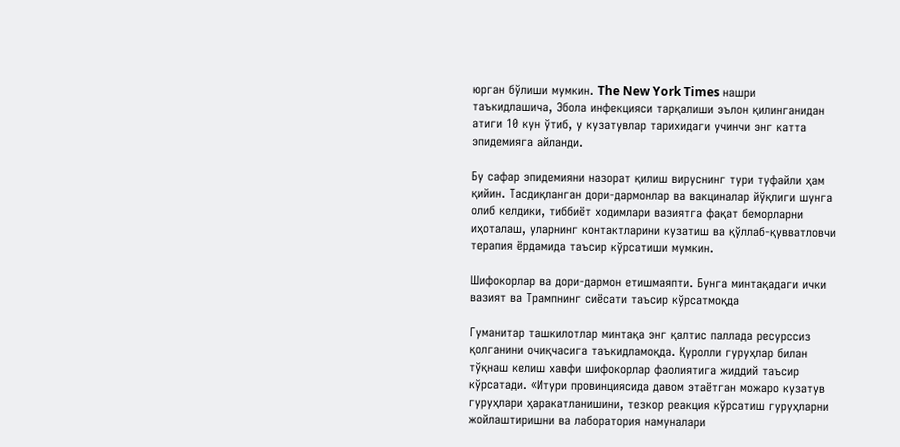юрган бўлиши мумкин. The New York Times нашри таъкидлашича, Эбола инфекцияси тарқалиши эълон қилинганидан атиги 10 кун ўтиб, у кузатувлар тарихидаги учинчи энг катта эпидемияга айланди.

Бу сафар эпидемияни назорат қилиш вируснинг тури туфайли ҳам қийин. Тасдиқланган дори-дармонлар ва вакциналар йўқлиги шунга олиб келдики, тиббиёт ходимлари вазиятга фақат беморларни иҳоталаш, уларнинг контактларини кузатиш ва қўллаб-қувватловчи терапия ёрдамида таъсир кўрсатиши мумкин.

Шифокорлар ва дори-дармон етишмаяпти. Бунга минтақадаги ички вазият ва Трампнинг сиёсати таъсир кўрсатмоқда

Гуманитар ташкилотлар минтақа энг қалтис паллада ресурссиз қолганини очиқчасига таъкидламоқда. Қуролли гуруҳлар билан тўқнаш келиш хавфи шифокорлар фаолиятига жиддий таъсир кўрсатади. «Итури провинциясида давом этаётган можаро кузатув гуруҳлари ҳаракатланишини, тезкор реакция кўрсатиш гуруҳларни жойлаштиришни ва лаборатория намуналари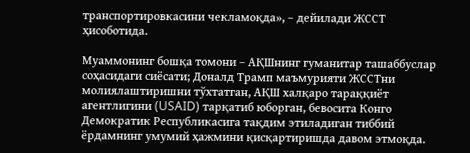транспортировкасини чекламоқда», – дейилади ЖССТ ҳисоботида.

Муаммонинг бошқа томони – АҚШнинг гуманитар ташаббуслар соҳасидаги сиёсати; Доналд Трамп маъмурияти ЖССТни молиялаштиришни тўхтатган, АҚШ халқаро тараққиёт агентлигини (USAID) тарқатиб юборган, бевосита Конго Демократик Республикасига тақдим этиладиган тиббий ёрдамнинг умумий ҳажмини қисқартиришда давом этмоқда.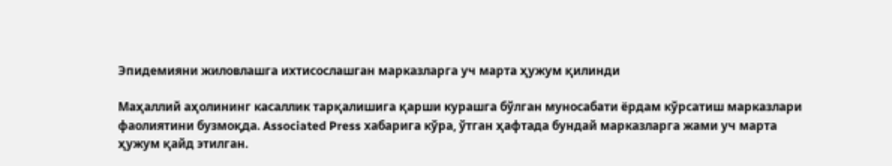Эпидемияни жиловлашга ихтисослашган марказларга уч марта ҳужум қилинди

Маҳаллий аҳолининг касаллик тарқалишига қарши курашга бўлган муносабати ёрдам кўрсатиш марказлари фаолиятини бузмоқда. Associated Press хабарига кўра, ўтган ҳафтада бундай марказларга жами уч марта ҳужум қайд этилган.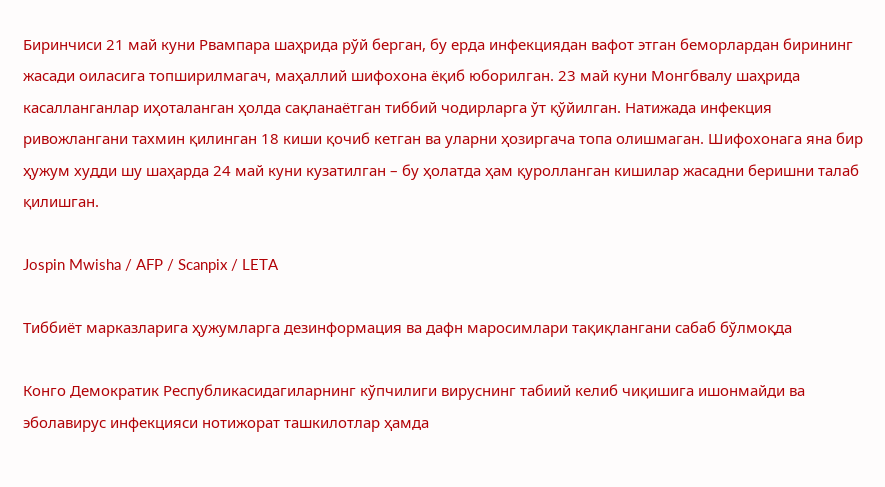Биринчиси 21 май куни Рвампара шаҳрида рўй берган, бу ерда инфекциядан вафот этган беморлардан бирининг жасади оиласига топширилмагач, маҳаллий шифохона ёқиб юборилган. 23 май куни Монгбвалу шаҳрида касалланганлар иҳоталанган ҳолда сақланаётган тиббий чодирларга ўт қўйилган. Натижада инфекция ривожлангани тахмин қилинган 18 киши қочиб кетган ва уларни ҳозиргача топа олишмаган. Шифохонага яна бир ҳужум худди шу шаҳарда 24 май куни кузатилган – бу ҳолатда ҳам қуролланган кишилар жасадни беришни талаб қилишган.

Jospin Mwisha / AFP / Scanpix / LETA

Тиббиёт марказларига ҳужумларга дезинформация ва дафн маросимлари тақиқлангани сабаб бўлмоқда

Конго Демократик Республикасидагиларнинг кўпчилиги вируснинг табиий келиб чиқишига ишонмайди ва эболавирус инфекцияси нотижорат ташкилотлар ҳамда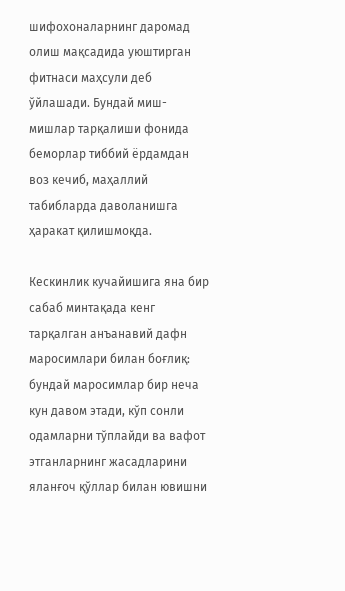шифохоналарнинг даромад олиш мақсадида уюштирган фитнаси маҳсули деб ўйлашади. Бундай миш-мишлар тарқалиши фонида беморлар тиббий ёрдамдан воз кечиб, маҳаллий табибларда даволанишга ҳаракат қилишмоқда.

Кескинлик кучайишига яна бир сабаб минтақада кенг тарқалган анъанавий дафн маросимлари билан боғлиқ: бундай маросимлар бир неча кун давом этади, кўп сонли одамларни тўплайди ва вафот этганларнинг жасадларини яланғоч қўллар билан ювишни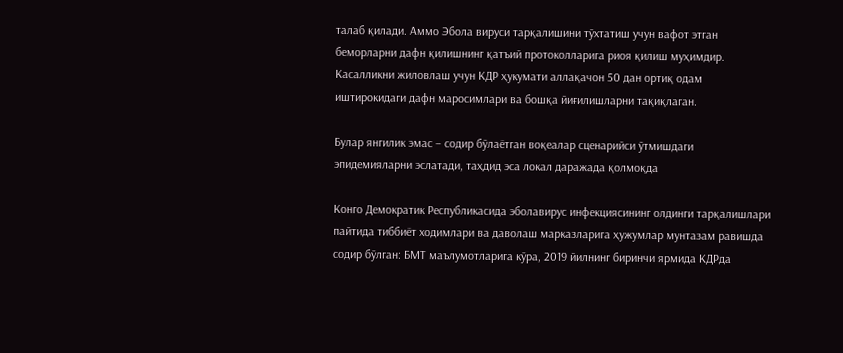талаб қилади. Аммо Эбола вируси тарқалишини тўхтатиш учун вафот этган беморларни дафн қилишнинг қатъий протоколларига риоя қилиш муҳимдир. Касалликни жиловлаш учун КДР ҳукумати аллақачон 50 дан ортиқ одам иштирокидаги дафн маросимлари ва бошқа йиғилишларни тақиқлаган.

Булар янгилик эмас – содир бўлаётган воқеалар сценарийси ўтмишдаги эпидемияларни эслатади, таҳдид эса локал даражада қолмоқда

Конго Демократик Республикасида эболавирус инфекциясининг олдинги тарқалишлари пайтида тиббиёт ходимлари ва даволаш марказларига ҳужумлар мунтазам равишда содир бўлган: БМТ маълумотларига кўра, 2019 йилнинг биринчи ярмида КДРда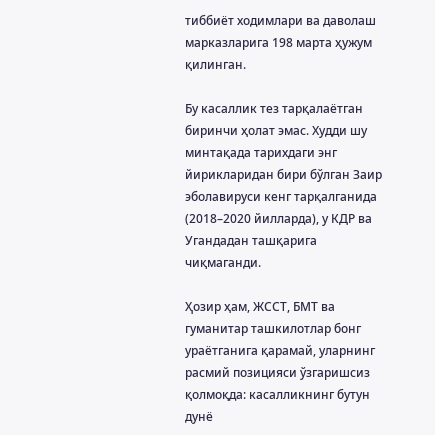тиббиёт ходимлари ва даволаш марказларига 198 марта ҳужум қилинган.

Бу касаллик тез тарқалаётган биринчи ҳолат эмас. Худди шу минтақада тарихдаги энг йирикларидан бири бўлган Заир эболавируси кенг тарқалганида (2018–2020 йилларда), у КДР ва Угандадан ташқарига чиқмаганди.

Ҳозир ҳам, ЖССТ, БМТ ва гуманитар ташкилотлар бонг ураётганига қарамай, уларнинг расмий позицияси ўзгаришсиз қолмоқда: касалликнинг бутун дунё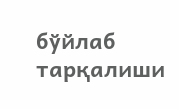бўйлаб тарқалиши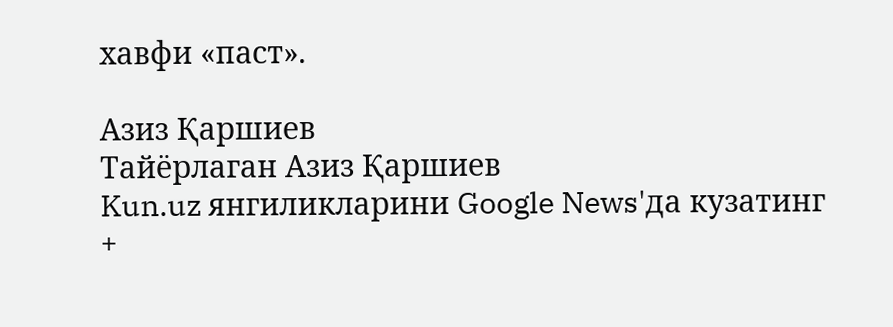хавфи «паст».

Азиз Қаршиев
Тайёрлаган Азиз Қаршиев
Kun.uz янгиликларини Google News'да кузатинг
+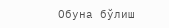Обуна бўлиш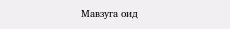Мавзуга оид